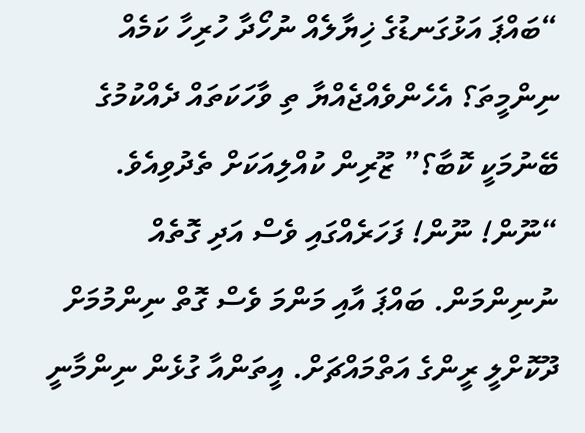“ބައްޕަ އަޅުގަނޑުގެ ޚިޔާލެއް ނުހޯދާ ހުރިހާ ކަމެއް ނިންމީތަ؟ އެހެންވެއްޖެއްޔާ ތި ވާހަކަތައް ދެއްކުމުގެ ބޭނުމަކީ ކޮބާ؟” ޒޫރިން ކުއްލިއަކަށް ތެދުވިއެވެ.
“ނޫން! ނޫން! ފަހަރެއްގައި ވެސް އަދި ގޮތެއް ނުނިންމަން. ބައްޕަ އާއި މަންމަ ވެސް ގޮތް ނިންމުމަށް ދޫކޮށްލީ ރީންގެ އަތްމައްޗަށް. އީތަންއާ ގުޅެން ނިންމާނީ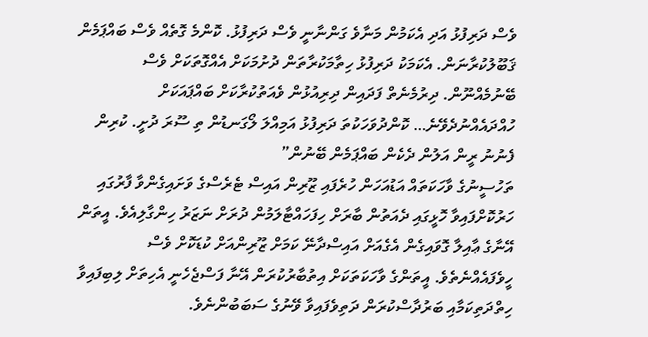ވެސް ދަރިފުޅު އަދި އެކަމުން މަނާވެ ގަންނާނީ ވެސް ދަރިފުޅު. ކޮންމެ ގޮތެއް ވެސް ބައްޕަމެން ޤަބޫލުކުރާނަން. އެކަމަކު ދަރިފުޅު ހިތާމަކުރާތަން ދުށުމަކަށް އެއްގޮތަކަށް ވެސް ބޭނުމެއްނޫން. ދިރުމެނެތް ފަދައިން ދިރިއުޅުން ވެއަތުކުރާކަށް ބައްޕައަކަށް ހުއްދައެއްނުދެވޭނެ… ކޮންދުވަހަކުތަ ދަރިފުޅު އަމިއްލަ ލޯގަނޑުން ތި ސޫރަ ދުށީ. ކުރިން ފެނުނު ރީން އަލުން ދެކެން ބައްޕަމެން ބޭނުން”
ތަހުސީނުގެ ވާހަކަތައް އަޑުއަހަން ހުރެފައި ޒޫރިން އައިސް ޓެރެސްގެ ވަށައިގެންވާ ފާރުގައި ހަރުކޮށްފައިވާ ހޮޅީގައި ދެއަތުން ބާރަށް ހިފަހައްޓާލަމުން ދުރަށް ނަޒަރު ހިންގާލިއެވެ. އީތަން އޭނާގެ ޢާއިލާ ގޮވައިގެން އެގެއަށް އައިސްދާނޭ ކަމަށް ޒޫރިންއަށް ކުޑަކޮށް ވެސް ހީވެފައެއްނެތެވެ. އީތަންގެ ވާހަކަތަކަށް އިތުބާރުކުރަން އޭނާ ފަސްޖެހެނީ އެހިތަށް ލިބިފައިވާ ހިތްދަތިކަމާއި ބަރުދާސްކުރަން ދަތިވެފައިވާ ވޭނުގެ ސަބަބުންނެވެ.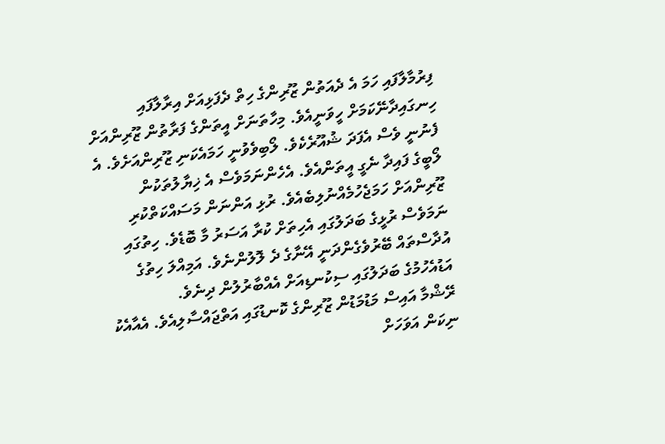ފިރުމާލާފައި ހަމަ އެ ދެއަތުން ޒޫރިންގެ ހިތް ދެފަޅިއަށް އިރާލާފައި ހިނގައިދާނޭކަމަށް ހީވަނީއެވެ. މިހާތަނަށް އީތަންގެ ފަރާތުން ޒޫރިންއަށް ފެނުނީ ވެސް އެފަދަ ޝުއޫރެކެވެ. ލޯބިވެވުނީ ހަމައެކަނި ޒޫރިންއަށެވެ. އެ ލޯބީގެ ފައިދާ ނެގީ އީތަންއެވެ. އެހެންނަމަވެސް އެ ޚިޔާލުތަކުން ޒޫރިންއަށް ހަމަޖެހުމެއްނުލިބެއެވެ. ރުޅި އަންނަން މަސައްކަތްކުރި ނަމަވެސް ރުޅީގެ ބަދަލުގައި އެހިތަށް ކުރާ އަސަރު މާ ބޮޑެވެ. ހިތުގައި އުދާސްތައް ބޭރުވެގެންދަނީ އޭނާގެ ދެ ލޮލުންނެވެ. އަމިއްލަ ހިތުގެ އަޑުއެހުމުގެ ބަދަލުގައި ސިކުނޑިއަށް އެއްބާރުލުން ދިނެވެ.
ރޭޝްމާ އައިސް މަޑުމަޑުން ޒޫރިންގެ ކޮނޑުގައި އަތްޖައްސާލިއެވެ. އެއާއެކު ނިކަން އަވަހަށް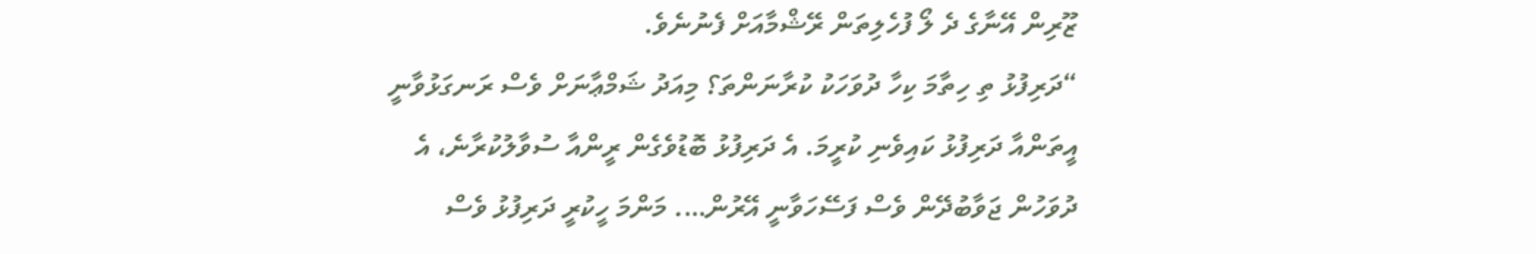ޒޫރިން އޭނާގެ ދެ ލޯ ފުހެލިތަން ރޭޝްމާއަށް ފެނުނެވެ.
“ދަރިފުޅު ތި ހިތާމަ ކިހާ ދުވަހަކު ކުރާނަންތަ؟ މިއަދު ޝަމްޢާނަށް ވެސް ރަނގަޅުވާނީ އީތަންއާ ދަރިފުޅު ކައިވެނި ކުރީމަ. އެ ދަރިފުޅު ބޮޑުވެގެން ރީންއާ ސުވާލުކުރާނެ، އެ ދުވަހުން ޖަވާބުދޭން ވެސް ފަސޭހަވާނީ އޭރުން…. މަންމަ ހީކުރީ ދަރިފުޅު ވެސް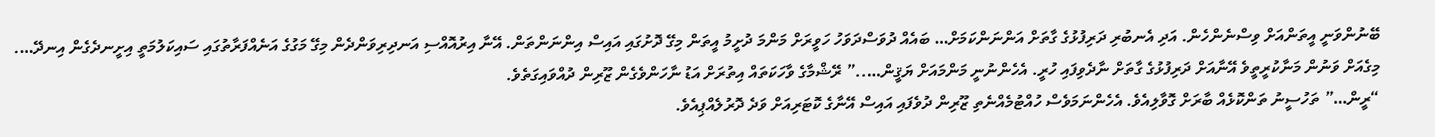ބޭނުންވަނީ އީތަންއަށް ވިސްނެންހެން. އަދި އެނބުރި ދަރިފުޅުގެ ގާތަށް އަންނަންކަމަށް… ބައެއް ދުވަސްދަވަހު ހަވީރަށް މަންމަ ދުށީމު އީތަން މިގޭ ދޮށުގައި އައިސް އިންނަންތަން. އޭނާ އިރުއޮއްސި އަނދިރިވަންދެން މިގޭ މަގުގެ އަނެއްފަރާތުގައި ސައިކަލުމަތީ އިށީނދެގެން އިނދޭ…. މިގެއަށް ވަނުން މަނާކުރީތީވެ އޭނާއަށް ދަރިފުޅުގެ ގާތަށް ނާދެވިފައި ހުރީ. އެހެންނުނީ މަންމައަށް ޔަޤީން…..” ރޭޝްމާގެ ވާހަކަތައް އިތުރަށް އަޑު ނާހަންވެގެން ޒޫރިން ދުއްވައިގަތެވެ.
“ރީން…” ތަހުސީނު ތަންކޮޅެއް ބާރަށް ގޮވާލިއެވެ. އެހެންނަމަވެސް ހުއްޓުމެއްނެތި ޒޫރިން ދުވެފައި އައިސް އޭނާގެ ކޮޓަރިއަށް ވަދެ ދޮރުލެއްޕިއެވެ.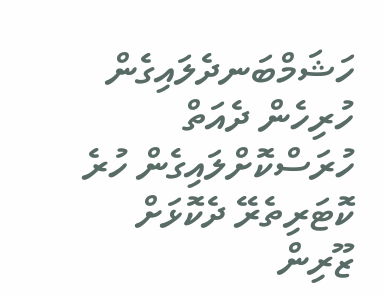ހަޝަމްބަނދެލައިގެން ހުރިހެން ދެއަތް ހުރަސްކޮށްލައިގެން ހުރެ ކޮޓަރިތެރޭ ދެކޮޅަށް ޒޫރިން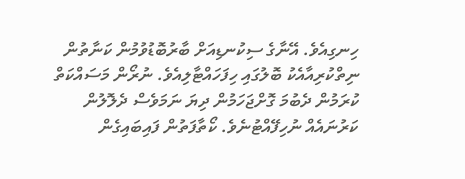ހިނގިއެވެ. އޭނާގެ ސިކުނޑިއަށް ބާރުބޮޑުވުމުން ކަނާތުން ނިތްކުރިއާއެކު ބޮލުގައި ހިފަހައްޓާލިއެވެ. ނުރޯން މަސައްކަތް ކުރަމުން ދެބުމަ ގޮށްޖަހަމުން ދިޔަ ނަމަވެސް ދެލޮލުން ކަރުނައެއް ނުހިފޭއްޓުނެވެ. ކޯތާފަތުން ފައިބައިގެން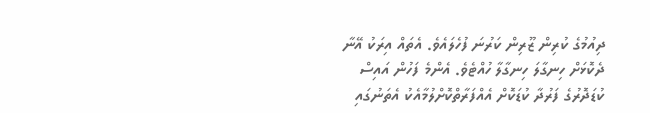ދިއުމުގެ ކުރިން ޒޫރިން ކަރުނަ ފުހެލައެވެ. އެތައް އިރަކު އޭނާ ދެކޮޅަށް ހިނގާލަ ހިނގާލާ ހުއްޓެވެ. އެންމެ ފަހުން އައިސް ކުޑަދޮރުގެ ފަރުދާ ކުޑަކޮށް އެއްފަރާތްކޮށްލުމާއެކު އެތަނުގައި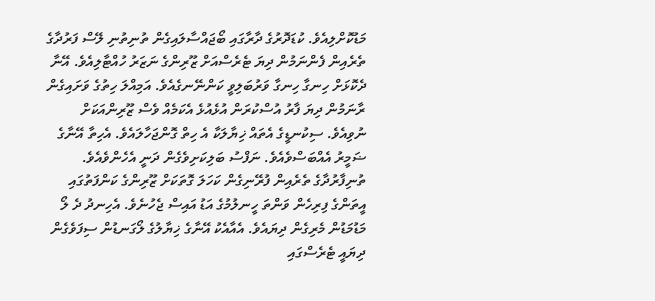މަޑުކޮށްލިއެވެ. ކުޑަދޮރުގެ ދާރާގައި ބޯޖައްސާލައިގެން ތުނިތުނި ލޭސް ފަރުދާގެ ތެރެއިން ފެންނަމުން ދިޔަ ޓެރެސްއަށް ޒޫރިންގެ ނަޒަރު ހުއްޓާލިއެވެ. އޭނާ ދެކޮޅަށް ހިނގާ ހިނގާ ވަރުބަލިވީ ކަންނޭނގެއެވެ. އަމިއްލަ ހިތުގެ ވަށައިގެން ރާނަމުން ދިޔަ ފާރު އުސްކުރަން އުޅެއުޅެ އެކަމެއް ވެސް ޒޫރިންއަކަށް ނުވިއެވެ. ސިކުނޑީގެ އެތައް ޚިޔާލަކާ އެ ހިތް ގޮންޖަހާލައެވެ. އެހިތާ އޭނާގެ ޟަމީރު އެއްބަސްވެއެވެ. ނަފްސު ބަލިކަށިވެގެން ދަނީ އެހެންވެއެވެ.
ތުނިފާރުދާގެ ތެރެއިން ފުރޭނިގެން ކަހަލަ ގޮތަކަށް ޒޫރިންގެ ކަންފަތުގައި އީތަންގެ ފިރިހެން ވަންތަ ހީނލުމުގެ އަޑު އައިސް ޖެހުނެވެ. އެހިނދު ދެ ލޯ މަޑުމަޑުން މެރިގެން ދިޔައެވެ. އެއާއެކު އޭނާގެ ޚިޔާލުގެ ލޯގަނޑުން ސިފަވެގެން ދިޔައީ ޓެރެސްގައި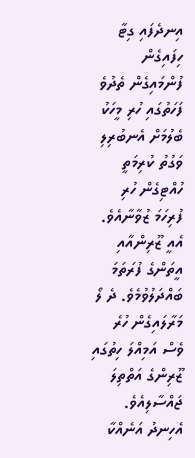އިނދެފައި ގިޓާ ހިފައިގެން ފުންމައިގެން ތެދުވެ ފަހަތުގައި ހުރި މީހަކު ބެލުމަށް އެނބުރިލި ވަގުތު ކުރިމަތީ ހުއްޓިގެން ހުރި ފުރިހަމަ ޒުވާނާއެވެ. އެއީ ޒޫރިންއާއި އީތަންގެ ފުރަތަމަ ބައްދަލުވުމެވެ. ދެ ލޯ މަރާލައިގެން ހުރެ ވެސް އަމިއްލަ ހިތުގައި ޒޫރިންގެ އަތްތިލަ ޖައްސާލިއެވެ. އެހިނދު އަނެއްކާ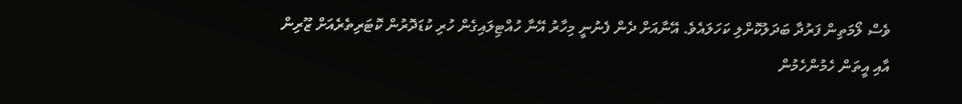ވެސް ލޯމަތިން ފަރުދާ ބަދަލުކޮށްލި ކަހަލައެވެ. އޭނާއަށް ދެން ފެނުނީ މިހާރު އޭނާ ހުއްޓިލައިގެން ހުރި ކުޑަދޮރުން ކޮޓަރިތެރެއަށް ޒޫރިން އާއި އީތަން ހެމުންހެމުން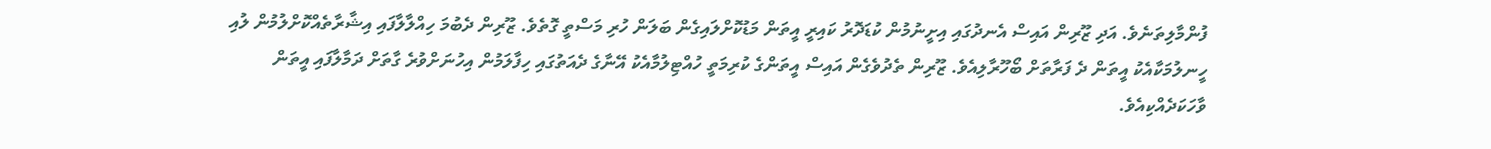ފުންމާލިތަނެވެ. އަދި ޒޫރިން އައިސް އެނދުގައި އިށީނުމުން ކުޑަދޮރު ކައިރީ އީތަން މަޑުކޮށްލައިގެން ބަލަން ހުރި މަސްތީ ގޮތެވެ. ޒޫރިން ދެބުމަ ހިއްލާލާފައި އިޝާރާތެއްކޮށްލުމުން ލުއި ހީނލުމަކާއެކު އީތަން ދެ ފަރާތަށް ބޯހޫރާލިއެވެ. ޒޫރިން ތެދުވެގެން އައިސް އީތަންގެ ކުރިމަތީ ހުއްޓިލުމާއެކު އޭނާގެ ދެއަތުގައި ހިފާލަމުން އިހުނަށްވުރެ ގާތަށް ދަމާލާފައި އީތަން ވާހަކަދެއްކިއެވެ.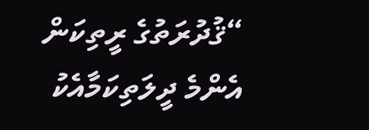“ޤުދުރަތުގެ ރީތިކަން އެންމެ ދީލަތިކަމާއެކު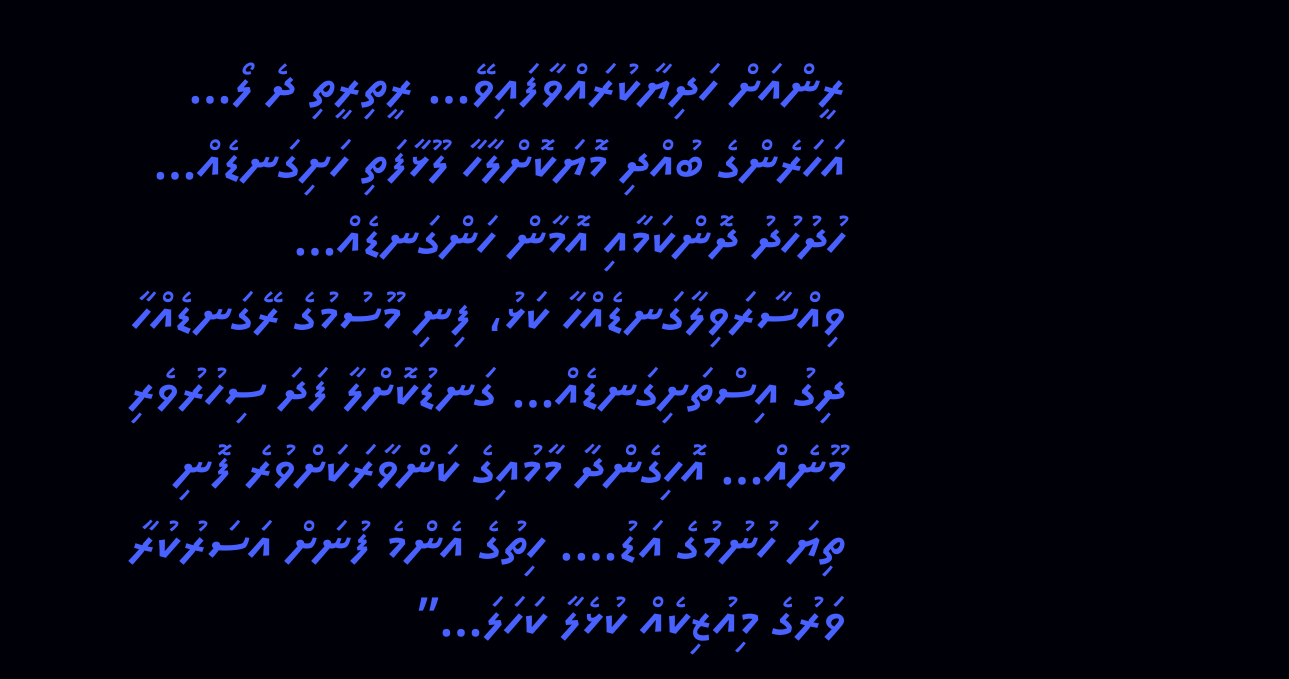ރީންއަށް ހަދިޔާކުރައްވާފައިވޭ… ރީތިރީތި ދެ ލޯ… އަހަރެންގެ ބުއްދި މޮޔަކޮށްލާހާ ލޫޅާފަތި ހަށިގަނޑެއް… ހުދުހުދު ދޮންކަމާއި އޮމާން ހަންގަނޑެއް… ވިއްސާރަވިލާގަނޑެއްހާ ކަޅު، ފިނި މޫސުމުގެ ރޭގަނޑެއްހާ ދިގު އިސްތަށިގަނޑެއް… ގަނޑުކޮށްލާ ފަދަ ސިހުރުވެރި މޫނެއް… އޮހިގެންދާ މާމުއިގެ ކަންވާރަކަށްވުރެ ފޮނި ތިޔަ ހުނުމުގެ އަޑު…. ހިތުގެ އެންމެ ފުނަށް އަސަރުކުރާ ވަރުގެ މިއުޒިކެއް ކުޅެލާ ކަހަލަ…”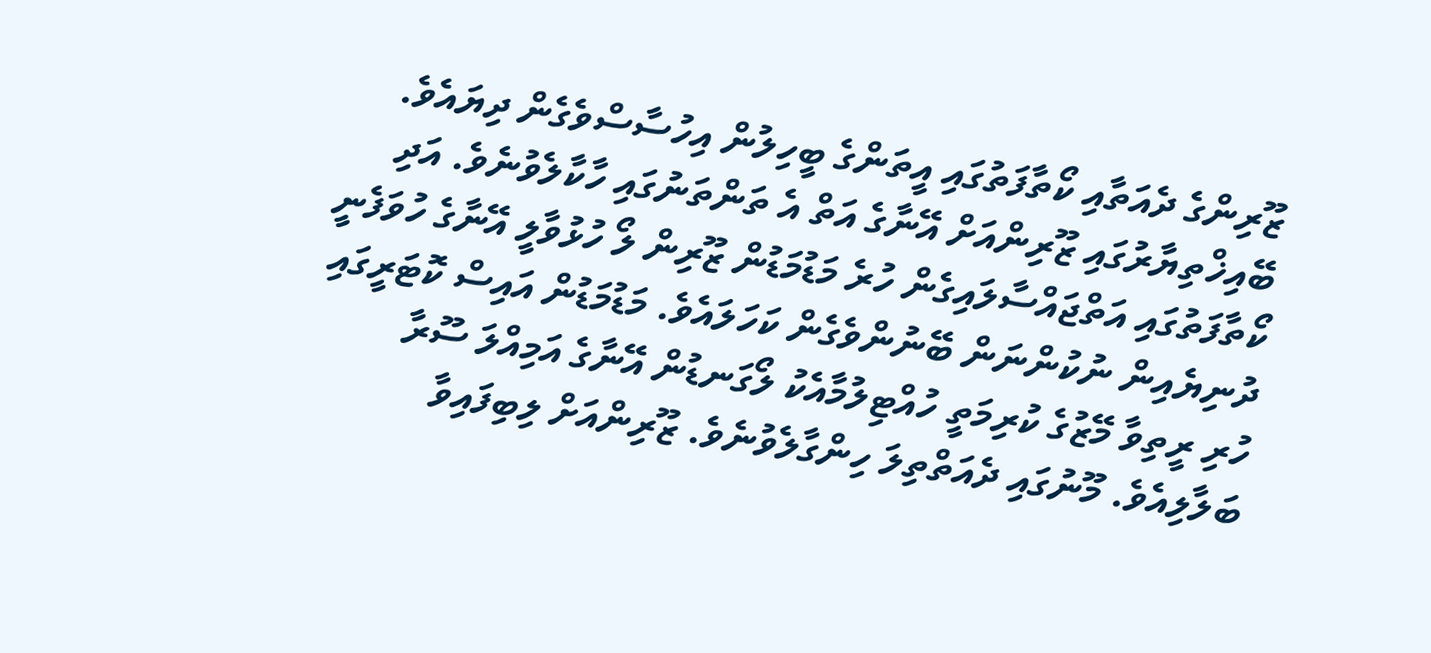ޒޫރިންގެ ދެއަތާއި ކޯތާފަތުގައި އީތަންގެ ބީހިލުން އިހުސާސްވެގެން ދިޔައެވެ. ބޭއިޚްތިޔާރުގައި ޒޫރިންއަށް އޭނާގެ އަތް އެ ތަންތަނުގައި ހާކާލެވުނެވެ. އަދި ކޯތާފަތުގައި އަތްޖައްސާލައިގެން ހުރެ މަޑުމަޑުން ޒޫރިން ލޯ ހުޅުވާލީ އޭނާގެ ހުވަފެނީ ދުނިޔެއިން ނުކުންނަން ބޭނުންވެގެން ކަހަލައެވެ. މަޑުމަޑުން އައިސް ކޮޓަރީގައި ހުރި ރީތިވާ މޭޒުގެ ކުރިމަތީ ހުއްޓިލުމާއެކު ލޯގަނޑުން އޭނާގެ އަމިއްލަ ސޫރާ ބަލާލިއެވެ. މޫނުގައި ދެއަތްތިލަ ހިންގާލެވުނެވެ. ޒޫރިންއަށް ލިބިފައިވާ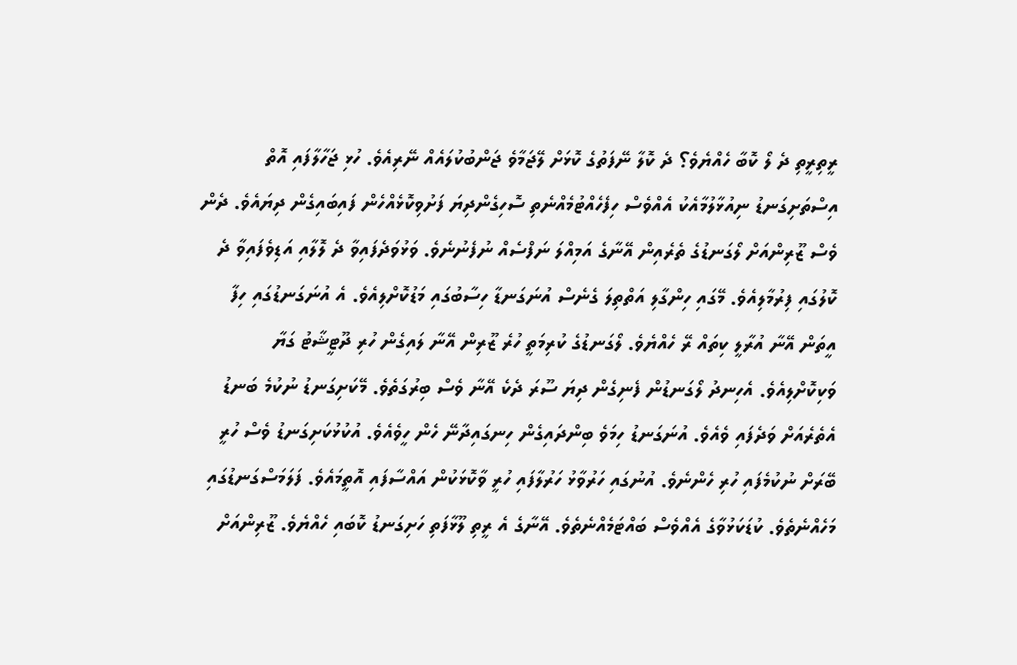ރީތިރީތި ދެ ލޯ ކޮބާ ހެއްޔެވެ؟ ދެ ކޮލާ ނޭފަތުގެ ކޮޅަށް ލޭޖަމާވެ ޖަންބުކުލައެއް ނޭރިއެވެ. ހުޅި ޖަހާލާފައި އޮތް އިސްތަށިގަނޑު ނިއުޅާލުމާއެކު އެއްވެސް ހިފެހެއްޓުމެއްނެތި ސޮހިގެންދިޔަ ފަށުވިކޮޅެއްހެން ފައިބައިގެން ދިޔައެވެ. ދެން ވެސް ޒޫރިންއަށް ލޯގަނޑުގެ ތެރެއިން އޭނާގެ އަމިއްލަ ނަފްސެއް ނުފެނުނެވެ. ވަޅުވަދެފައިވާ ދެ ލޮލާއި އަޑިވެފައިވާ ދެ ކޮލުގައި ފިރުމާލިއެވެ. މޭގައި ހިންގާލި އަތްތިލަ ގެނެސް އުނަގަނޑާ ހިސާބުގައި މަޑުކޮށްލިއެވެ. އެ އުނަގަނޑުގައި ހިފާ އީތަން އޭނާ އުރާލީ ކިތައް ރޭ ހެއްޔެވެ. ލޯގަނޑުގެ ކުރިމަތީ ހުރެ ޒޫރިން އޭނާ ލައިގެން ހުރި ދޫޓީޝާޓު ގަޔާ ވަކިކޮށްލިއެވެ. އެހިނދު ލޯގަނޑުން ފެނިގެން ދިޔަ ސޫރަ ދެކެ އޭނާ ވެސް ބިރުގަތެވެ. މޭކަށިގަނޑު ނުކުމެ ބަނޑު އެތެރެއަށް ވަދެފައި ވެއެވެ. އުނަގަނޑު ހިމަވެ ބިންދައިގެން ހިނގައިދާނޭ ހެން ހީވެއެވެ. އުކުޅުކަށިގަނޑު ވެސް ހުރީ ބޭރަށް ނުކުމެފައި ހުރި ހެންނެވެ. އުނުގައި ހަރުވާޅު ހަރުލާފައި ހުރީ ވާކޮޅަކުން އައްސާފައި އޮތީމައެވެ. ފަލަމަސްގަނޑުގައި މަހެއްނެތެވެ. ކުޑަކަޅުވާގެ އެއްވެސް ބައްޓަމެއްނެތެވެ. އޭނާގެ އެ ރީތި ލޫޅާފަތި ހަށިގަނޑު ކޮބައި ހެއްޔެވެ. ޒޫރިންއަށް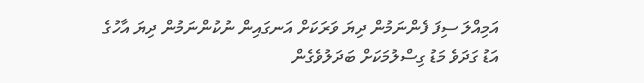އަމިއްލަ ސިފަ ފެންނަމުން ދިޔަ ވަރަކަށް އަނގައިން ނުކުންނަމުން ދިޔަ އާހުގެ އަޑު ގަދަވެ މަޑު ގިސްލުމަކަށް ބަދަލުވެގެން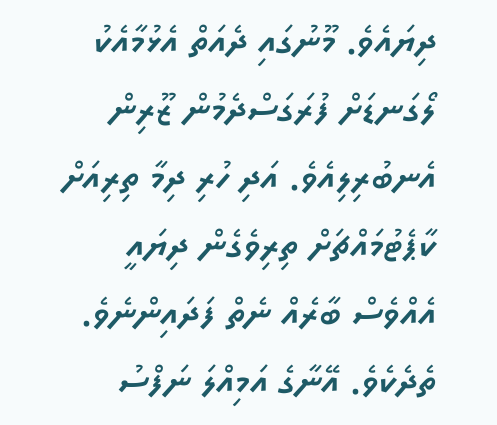ދިޔައެވެ. މޫނުގައި ދެއަތް އެޅުމާއެކު ލޯގަނޑަށް ފުރަގަސްދެމުން ޒޫރިން އެނބުރިލިއެވެ. އަދި ހުރި ދިމާ ތިރިއަށް ކާޕެޓުމައްޗަށް ތިރިވެގެން ދިޔައީ އެއްވެސް ބާރެއް ނެތް ފަދައިންނެވެ. ތެދެކެވެ. އޭނާގެ އަމިއްލަ ނަފްސު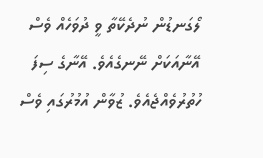ލޯގަނޑުން ނުދެކޭތާ ވީ ދުވަހެއް ވެސް އޭނާއަކަށް ނޭނގެއެވެ. އޭނާގެ ސިފަ ހުތުރުވެއްޖެއެވެ. ޒުވާން އުމުރުގައި ވެސް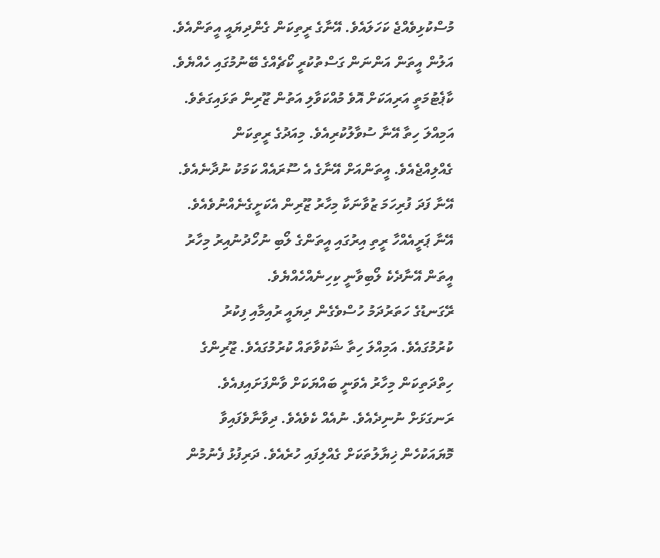މުސްކުޅިވެއްޖެ ކަހަލައެވެ. އޭނާގެ ރީތިކަން ގެންދިޔައީ އީތަންއެވެ. އަލުން އީތަން އަންނަން ގަސްތުކުރީ ކޯޗެއްގެ ބޭނުމުގައި ހެއްޔެވެ. ކާޕެޓުމަތީ އަރިއަކަށް އޮވެ މުއްކަވާލި އަތުން ޒޫރިން ތަޅައިގަތެވެ. އަމިއްލަ ހިތާ އޭނާ ސުވާލުކުރިއެވެ. މިއަދުގެ ރީތިކަން ގެއްލިއްޖެއެވެ. އީތަންއަށް އޭނާގެ އެ ސޫރައެއް ކަމަކު ނުދާނެއެވެ. އޭނާ ފަދަ ފުރިހަމަ ޒުވާނަކާ މިހާރު ޒޫރިން އެކަށީގެނެއްނުވެއެވެ. އޭނާ ޕަރީއެއްހާ ރީތި އިރުގައި އީތަންގެ ލޯބި ނުހޯދުނުއިރު މިހާރު އީތަން އޭނާދެކެ ލޯބިވާނީ ކިހިނެއްހެއްޔެވެ.
ރޭގަނޑުގެ ހަތަރުދަމު ހުސްވެގެން ދިޔައީ ރުއިމާއި ފިކުރު ކުރުމުގައެވެ. އަމިއްލަ ހިތާ ޝަކުވާތައް ކުރުމުގައެވެ. ޒޫރިންގެ ހިތްދަތިކަން މިހާރު އެވަނީ ބައްޔަކަށް ވާންފަށައިފއެވެ. ރަނގަޅަށް ނުނިދެއެވެ. ނުއެއް ކެވެއެވެ. ދިވާނާވެފައިވާ މޮޔައަކުހެން ޚިޔާލުތަކަށް ގެއްލިފައި ހުރެއެވެ. ދަރިފުޅު ފެނުމުން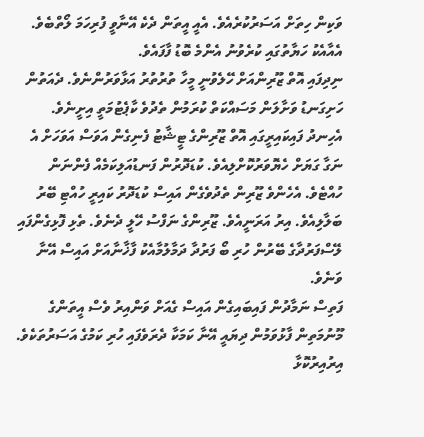ވަކިން ހިތަށް އަސަރުކުރެއެވެ. އެއީ އީތަން ދެކެ އޭނާވީ ފުރިހަމަ ލޯތްބެވެ. އެއާއެކު ހަޔާތުގައި ކުރެވުނު އެންމެ ބޮޑު ފާފައެވެ.
ނިދިފައި އޮތް ޒޫރިންއަށް ހޭލެވުނީ މީހާ ތުރުތުރު އަޅާވަރުންނެވެ. ދެއަތުން ހަށިގަނޑު ވަށާލަން މަސައްކަތް ކުރަމުން ތެދުވެ ކާޕެޓުމަތީ އިށީނެވެ. އެހިނދު ފައިކައިރީގައި އޮތް ޒޫރިންގެ ޓީޝާޓު ފެނިގެން އަވަސް އަވަހަށް އެ ނަގާ ގަޔަށް ހެޔޮވަރުކޮށްލިއެވެ. ކުޑަދޮރުން ފަނޑުއަލިކަމެއް ފެންނަން ހުއްޓެވެ. އެހެންވެ ޒޫރިން ތެދުވެގެން އައިސް ކުޑަދޮރު ކައިރީ ހުއްޓި ބޭރު ބަލާލިއެވެ. އިރު އަރަނީއެވެ. ޒޫރިންގެ ނަފްސު ހޭލީ ދެނެވެ. ތެޅި ފޮޅިގެންފައި ލޭސްފަރުދާގެ ބޭރުން ހުރި ބޯ ފަރުދާ ދަމާލުމާއެކު ފާޚާނާއަށް އައިސް އޭނާ ވަނެވެ.
ފަތިސް ނަމާދުން ފައިބައިގެން އައިސް ގެއަށް ވަންއިރު ވެސް އީތަންގެ މޫނުމަތިން ފާޅުވަމުން ދިޔައީ އޭނާ ކަމަކާ ދެރަވެފައި ހުރި ކަމުގެ އަސަރުތަކެވެ. އިރުއިރުކޮޅާ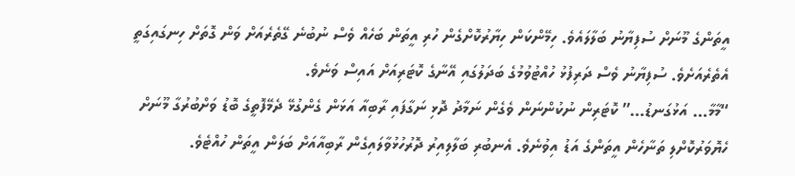އީތަންގެ މޫނަށް ސުފިޔާނު ބަލާލައެވެ. ހިމޭންކަން ހިޔާރުކޮށްގެން ހުރި އީތަން ބަހެއް ވެސް ނުބުނެ ގޭތެރެއަށް ވަން ގޮތަށް ހިނގައިގަތީ އެތެރެއަށެވެ. ސުފިޔާނު ވެސް ދަރިފުޅު ހުއްޓުވުމުގެ ބަދަލުގައި އޭނާގެ ކޮޓަރިއަށް އައިސް ވަނެވެ.
“މާމާ… އަޅުގަނޑު…” ކޮޓަރިން ނުކުންނަން ވެގެން ނަމާދު ދޮޅި ނަގާފައި ރާބިއާ އަޅަން ގެންގުޅޭ ދެމޭފޮތީގެ ބޮޑު ވަށްބުރުގާ މޫނަށް ހެޔޮވަރުކޮށްލި ތަނާހެން އީތަންގެ އަޑު އިވުނެވެ. އެނބުރި ބަލާލިއިރު ދޮރުހުޅުވާލައިގެން ރާބިއާއަށް ބަލަން އީތަން ހުއްޓެވެ.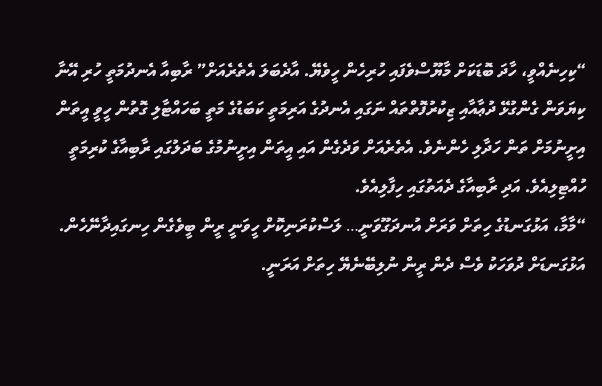“ކިހިނެއްވީ، ހާދަ ބޮޑަކަށް މާޔޫސްވެފައި ހުރިހެން ހީވެޔޭ. އާދެބަލަ އެތެރެއަށް” ރާބިއާ އެނދުމަތީ ހުރި އޭނާ ކިޔަވަން ގެންގުޅޭ ދުޢާއާއި ޒިކުރުފޮތްތައް ނަގައި އެނދުގެ އަރިމަތީ ކަބަޑުގެ މަތީ ބަހައްޓާލި ގޮތުން ހީވީ އީތަން އިށީނުމަށް ތަން ހަދާލި ހެންނެވެ. އެތެރެއަށް ވަދެގެން އައި އީތަން އިށީނުމުގެ ބަދަލުގައި ރާބިއާގެ ކުރިމަތީ ހުއްޓިލިއެވެ. އަދި ރާބިއާގެ ދެއަތުގައި ހިފާލިއެވެ.
“މާމާ، އަޅުގަނޑުގެ ހިތަށް ވަރަށް އުނދަގޫވަނީ… ލަސްކުރަނިކޮށް ހީވަނީ ރީން ބީވެގެން ހިނގައިދާނޭހެން. އަޅުގަނޑަށް ދުވަހަކު ވެސް ދެން ރީން ނުލިބޭނެޔޭ ހިތަށް އަރަނީ.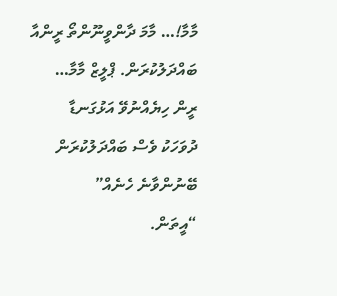މާމާ!… މާމަ ދާންވީނޫންތޯ ރީންއާ ބައްދަލުކުރަން. ޕްލީޒް މާމާ… ރީން ހިޔެއްނުވޭ އަޅުގަނޑާ ދުވަހަކު ވެސް ބައްދަލުކުރަން ބޭނުންވާނެ ހެނެއް”
“އީތަން.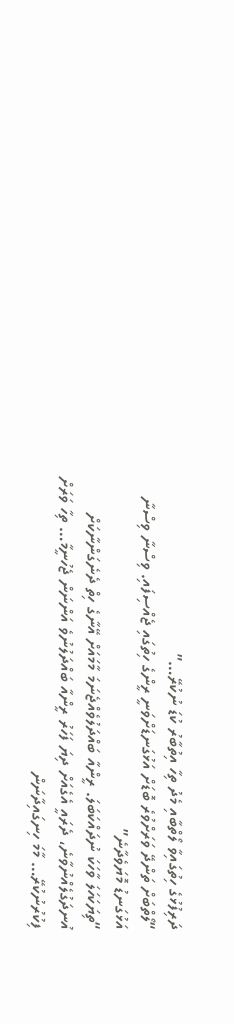ދަރިފުޅުގެ ހިތުގައިވާ ލޯތްބާއި މެދު ތިހާ އިތުބާރު ކުޑަ ނުކުރޭ…”
“ލޯތްބަށް ތަންދޭ ވަރަށްވުރެ ބޮޑަށް އަޅުގަނޑަށްވަނީ ރީންގެ ހިތުގައި ޖެއްސިފައި. ވިސްނާ ވިސްނާ އަޅުގަނޑު މޮޔަވެދާނެ”
“ތިޔަކަހަލަ ވާހަކަ ނުދައްކަބަލަ. ރީންއާ ބައްދަލުވެއްޖެނަމަ މާމައަށް އޭނާގެ ހިތް ދެނެގަންނާކަށް އުނދަގުލެއްނުވާނެ، ދެރައީ އެގެއަށް ދިޔަ ފަހަރު ރީންއާ ބައްދަލުނުވެ އަންނަން ޖެހުނީމާ… ތިހާ ވަރަށް ފިކުރުނުކުރޭ… މާމަ ހިނގައިދާނަން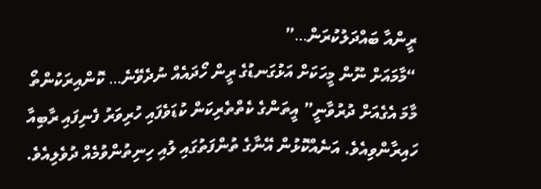ރީންއާ ބައްދަލުކުރަން…”
“މާމައަށް ނޫން މީހަކަށް އަޅުގަނޑުގެ ރީން ހޯދައެއް ނުދެވޭނެ… ކޮންއިރަކުންތޯ މާމަ އެގެއަށް ދުރުވާނީ” އީތަންގެ ކެތްތެރިކަން ކުޑަވެފައި ހުރިވަރު ފެނިފައި ރާބިއާ ހައިރާންވިއެވެ. އަނެއްކޮޅުން އޭނާގެ ތުންފަތުގައި ލުއި ހިނިތުންވުމެއް ދުވެލިއެވެ.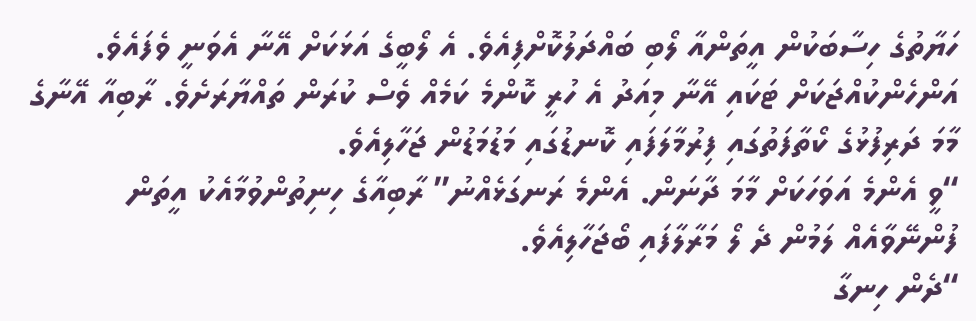ހަޔާތުގެ ހިސާބަކުން އީތަންއާ ލޯބި ބައްދަލުކޮށްފިއެވެ. އެ ލޯބީގެ އަޅަކަށް އޭނާ އެވަނީ ވެފައެވެ. އަންހެންކުއްޖަކަށް ޓަކައި އޭނާ މިއަދު އެ ހުރީ ކޮންމެ ކަމެއް ވެސް ކުރަން ތައްޔާރަށެވެ. ރާބިއާ އޭނާގެ މާމަ ދަރިފުޅުގެ ކޯތާފަތުގައި ފިރުމާލަފައި ކޮނޑުގައި މަޑުމަޑުން ޖަހާލިއެވެ.
“ވީ އެންމެ އަވަހަކަށް މާމަ ދާނަން. އެންމެ ރަނގަޅެއްނު” ރާބިއާގެ ހިނިތުންވުމާއެކު އީތަން ފުންނޭވާއެއް ލަމުން ދެ ލޯ މަރާލާފައި ބޯޖަހާލިއެވެ.
“ދެން ހިނގާ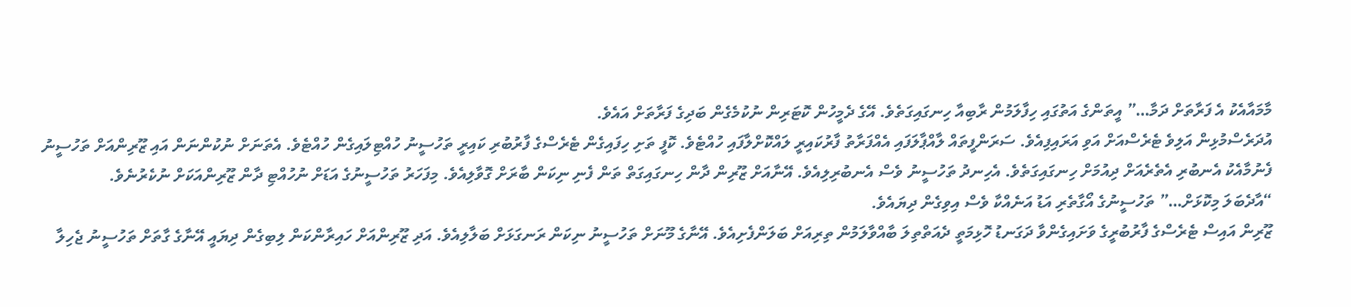މާމައާއެކު އެ ފަރާތަށް ދަމާ…” އީތަންގެ އަތުގައި ހިފާލަމުން ރާބިއާ ހިނގައިގަތެވެ. އޭގެ ދެމީހުން ކޮޓަރިން ނުކުމެގެން ބަދިގެ ފަރާތަށް އައެވެ.
އުދަރެސްމުޅިން އަލިވެ ޓެރެސްއަށް އަވި އަރައިފިއެވެ. ސަރަންފީތައް ލާއްޕާލަފައި އެއްފަރާތު ފާރުކައިރީ ލައްކޮށްލާފައި ހުއްޓެވެ. ކޮފީ ތަށި ހިފައިގެން ޓެރެސްގެ ފާރުބުރި ކައިރީ ތަހުސީނު ހުއްޓިލައިގެން ހުއްޓެވެ. އެތަނަށް ނުކުންނަން އައި ޒޫރިންއަށް ތަހުސީނު ފެނުމާއެކު އެނބުރި އެތެރެއަށް ދިއުމަށް ހިނގައިގަތެވެ. އެހިނދު ތަހުސީނު ވެސް އެނބުރިލިއެވެ. އޭނާއަށް ޒޫރިން ދާން ހިނގައިގަތް ތަން ފެނި ނިކަން ބާރަށް ގޮވާލިއެވެ. މިފަހަރު ތަހުސީނުގެ އަޑަށް ނުހުއްޓި ދާން ޒޫރިންއަކަށް ނުކެރުނެވެ.
“އާދެބަލަ މިކޮޅަށް…” ތަހުސީނުގެ އޯގާތެރި އަޑު އަނެއްކާ ވެސް އިވިގެން ދިޔައެވެ.
ޒޫރިން އައިސް ޓެރެސްގެ ފާރުބުރީގެ ވަށައިގެންވާ ދަގަނޑު ހޮޅިމަތީ ދެއަތްތިލަ ބާއްވާލަމުން ތިރިއަށް ބަލަންފެށިއެވެ. އޭނާގެ މޫނަށް ތަހުސީނު ނިކަން ރަނގަޅަށް ބަލާލިއެވެ. އަދި ޒޫރިންއަށް ހައިރާންކަން ލިބިގެން ދިޔައީ އޭނާގެ ގާތަށް ތަހުސީނު ޖެހިލާ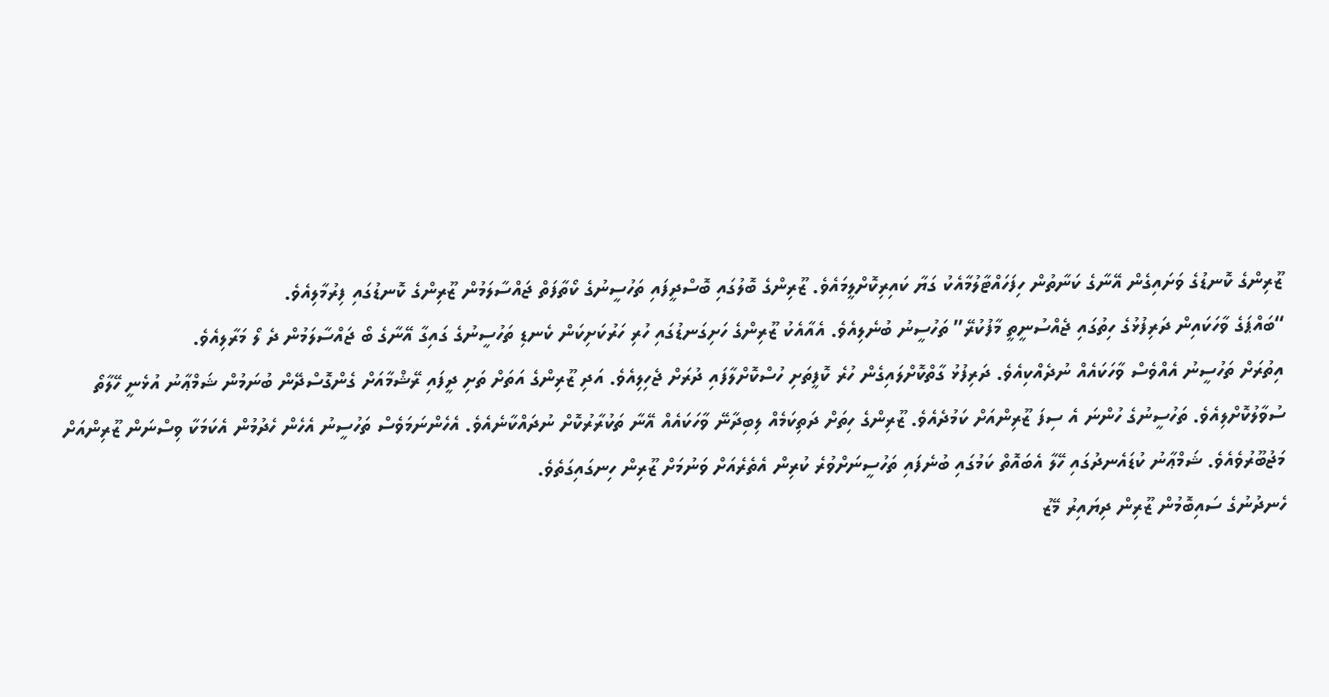ޒޫރިންގެ ކޮނޑުގެ ވަށައިގެން އޭނާގެ ކަނާތުން ހިފަހައްޓާލުމާއެކު ގަޔާ ކައިރިކޮށްލީމައެވެ. ޒޫރިންގެ ބޮލުގައި ބޮސްދީފައި ތަހުސީނުގެ ކޯތާފަތް ޖައްސާލަމުން ޒޫރިންގެ ކޮނޑުގައި ފިރުމާލިއެވެ.
“ބައްޕަގެ ވާހަކައިން ދަރިފުޅުގެ ހިތުގައި ޖެއްސުނީތީ މާފުކުރޭ” ތަހުސީނު ބުނެލިއެވެ. އެއާއެކު ޒޫރިންގެ ހަށިގަނޑުގައި ހުރި ހަރުކަށިކަން ކެނޑި ތަހުސީނުގެ ގައިގާ އޭނާގެ ބޯ ޖައްސާލަމުން ދެ ލޯ މަރާލިއެވެ.
އިތުރަށް ތަހުސީނު އެއްވެސް ވާހަކައެއް ނުދެއްކިއެވެ. ދަރިފުޅު ގާތްކޮށްލައިގެން ހުރެ ކޮފީތަށި ހުސްކޮށްލާފައި ދުރަށް ޖެހިލިއެވެ. އަދި ޒޫރިންގެ އަތަށް ތަށި ދީފައި ރޭޝްމާއަށް ގެންގޮސްދޭން ބުނަމުން ޝަމްޢާނު އުޅެނީ ހޭލާތޯ ސުވާލުކޮށްލިއެވެ. ތަހުސީނުގެ ހުންނަ އެ ސިފަ ޒޫރިންއަށް ކަމުދެއެވެ. ޒޫރިންގެ ހިތަށް ދަތިކަމެއް ލިބިދާނޭ ވާހަކައެއް އޭނާ ތަކުރާރުކޮށް ނުދައްކާނެއެވެ. އެހެންނަމަވެސް ތަހުސީނު އެހެން ހެދުމުން އެކަމަކާ ވިސްނަން ޒޫރިންއަށް މަޖުބޫރުވެއެވެ. ޝަމްޢާނު ކުޑައެނދުގައި ހޭލާ އެބައޮތް ކަމުގައި ބުނެފައި ތަހުސީނަށްވުރެ ކުރިން އެތެރެއަށް ވަނުމަށް ޒޫރިން ހިނގައިގަތެވެ.
ހެނދުނުގެ ސައިބޮމުން ޒޫރިން ދިޔައިރު މޭޒު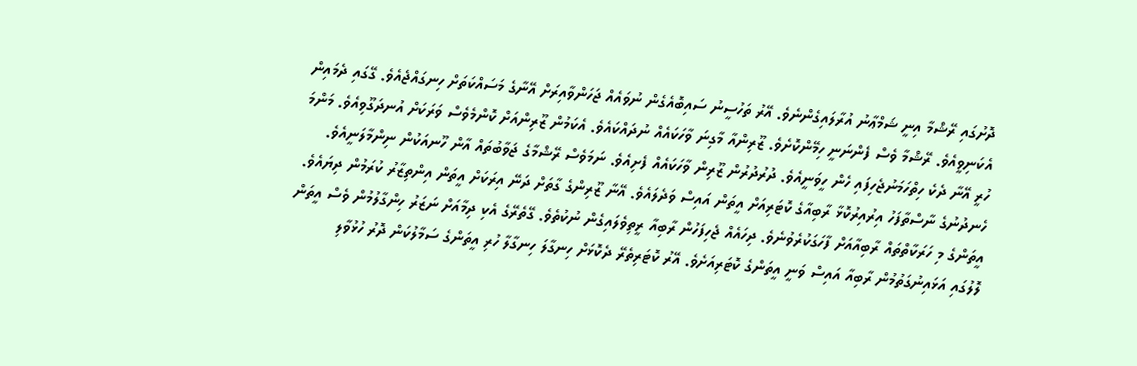ދޮށުގައި ރޭޝްމާ އިނީ ޝަމްޢާނު އުރާލައިގެންނެވެ. އޭރު ތަހުސީނު ސައިބޮއެގެން ނުވައެއް ޖަހަންވާއިރަށް އޭނާގެ މަސައްކަތަށް ހިނގައްޖެއެވެ. ގޭގައި ދެމައިން އެކަނިވީއެވެ. ރޭޝްމާ ވެސް ފެންނަނީ ހިމޭންކޮށެވެ. ޒޫރިންއާ މާގިނަ ވާހަކައެއް ނުދައްކައެވެ. އެކަމުން ޒޫރިންއަށް ކޮންމެވެސް ވަރަކަށް އުނދަގޫވިއެވެ. މަންމަ ހުރީ އޭނާ ދެކެ ހިތްހަމަނުޖެހިފައި ހެން ހީވަނީއެވެ. ދުރުދުރުން ޒޫރިން ވާހަކައެއް ފެށިއެވެ. ނަމަވެސް ރޭޝްމާގެ ޖަވާބުތައް އާން ހޫނއަކުން ނިންމާލަނީއެވެ.
ހެނދުނުގެ ނާސްތާފަހު އިރުއިރުކޮޅާ ރާބިއާގެ ކޮޓަރިއަށް އީތަން އައިސް ވަދެލައެވެ. އޭނާ ޒޫރިންގެ ގާތަށް ދަނޭ އިރަކަށް އީތަން އިންތިޒާރު ކުރަމުން ދިޔައެވެ. އީތަންގެ މި ހަރަކާތްތައް ރާބިއާއަށް ފާހަގަކުރެވުނެވެ. ދިހައެއް ޖެހިފަހުން ރާބިއާ ރީތިވެލައިގެން ނުކުތެވެ. ގޭތެރޭގެ އެކި ދިމާއަށް ނަޒަރު ހިންގާލުމުން ވެސް އީތަން ލޮލުގައި އަޅައިނުގަތުމުން ރާބިއާ އައިސް ވަނީ އީތަންގެ ކޮޓަރިއަށެވެ. އޭރު ކޮޓަރިތެރޭ ދެކޮޅަށް ހިނގާލަ ހިނގާލާ ހުރި އީތަންގެ ސަމާލުކަން ދޮރު ހުޅުވާލި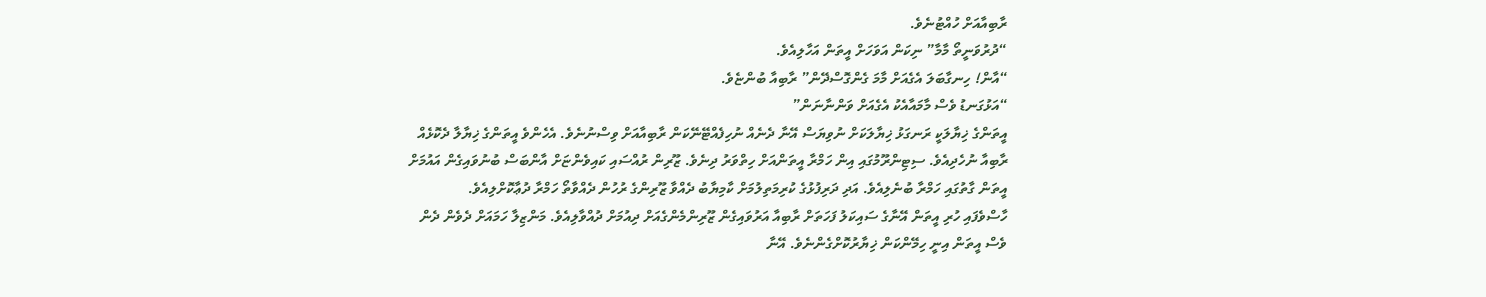ރާބިއާއަށް ހުއްޓުނެވެ.
“ދުރުވަނީތޯ މާމާ” ނިކަން އަވަހަށް އީތަން އަހާލިއެވެ.
“އާން! ހިނގާބަލަ އެގެއަށް މާމަ ގެންގޮސްދޭން” ރާބިއާ ބުންޏެވެ.
“އަޅުގަނޑު ވެސް މާމައާއެކު އެގެއަށް ވަންނާނަން”
އީތަންގެ ޚިޔާލަކީ ރަނގަޅު ޚިޔާލަކަށް ނުވިޔަސް އޭނާ ދެނެއް ނުހިފެއްޓޭނޭކަން ރާބިއާއަށް ވިސްނުނެވެ. އެހެންވެ އީތަންގެ ޚިޔާލާ ދެކޮޅެއް ރާބިއާ ނުހެދިއެވެ. ސިޓިންރޫމުގައި އިން ހަމްރާ އީތަންއަށް ހިތްވަރު ދިނެވެ. ޒޫރިން ރުއްސައި ކައިވެންޏަށް އާންބަސް ބުނުވައިގެން އައުމަށް އީތަން ގާތުގައި ހަމްރާ ބުނެލިއެވެ. އަދި ދަރިފުޅުގެ ކުރިމަތިލުމަށް ކާމިޔާބު ދެއްވާ ޒޫރިންގެ ރުހުން ދެއްވާތޯ ހަމްރާ ދުޢާކޮށްލިއެވެ.
ހާސްވެފައި ހުރި އީތަން އޭނާގެ ސައިކަލު ފަހަތަށް ރާބިއާ އަރުވައިގެން ޒޫރިންމެންގެއަށް ދިއުމަށް ދުއްވާލިއެވެ. މަންޒިލާ ހަމައަށް ދެވެން ދެން ވެސް އީތަން އިނީ ހިމޭންކަން ޚިޔާރުކޮށްގެންނެވެ. އޭނާ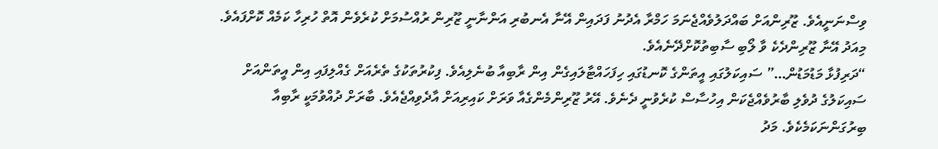ވިސްނަނީއެވެ. ޒޫރިންއަށް ބައްދަލުވެއްޖެނަމަ ހަމްރާ އެދުނު ފަދައިން އޭނާ އެނބުރި އަންނާނީ ޒޫރިން ރުއްސުމަށް ކުރެވެން އޮތް ހުރިހާ ކަމެއް ކޮށްފައެވެ. މިއަދު އޭނާ ޒޫރިންދެކެ ވާ ލޯބި ސާބިތުކޮށްދޭނެއެވެ.
“ދަރިފުޅާ މަޑުމަޑުން…” ސައިކަލުގައި އީތަންގެ ކޮނޑުގައި ހިފަހައްޓާލައިގެން އިން ރާބިއާ ބުނެލިއެވެ. ފިކުރުތަކުގެ ތެރެއަށް ގެއްލިފައި އިން އީތަންއަށް ސައިކަލުގެ ދުވެލި ބާރުވެއްޖެކަން އިހުސާސް ކުރެވުނީ ދެނެވެ. އޭރު ޒޫރިންމެންގެއާ ވަރަށް ކައިރިއަށް އާދެވިއްޖެއެވެ. ބާރަށް ދުއްވުމަކީ ރާބިއާ ބިރުގަންނަކަމެކެވެ. މަދު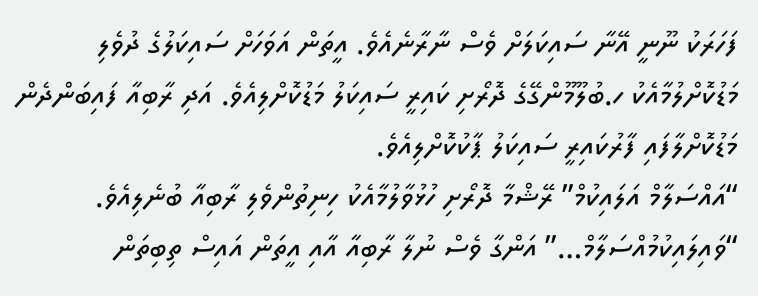ފަހަރަކު ނޫނީ އޭނާ ސައިކަލަށް ވެސް ނާރާނެއެވެ. އީތަން އަވަހަށް ސައިކަލުގެ ދުވެލި މަޑުކޮށްލުމާއެކު ހ.ބުލޫމޫންގޭގެ ދޮރޯށި ކައިރީ ސައިކަލު މަޑުކޮށްލިއެވެ. އަދި ރާބިއާ ފައިބަންދެން މަޑުކޮށްލާފައި ފާރުކައިރީ ސައިކަލު ޕާކުކޮށްލިއެވެ.
“އައްސަލާމް އަލައިކުމް” ރޭޝްމާ ދޮރޯށި ހުޅުވާލުމާއެކު ހިނިތުންވެލި ރާބިއާ ބުނެލިއެވެ.
“ވައިލައިކުމުއްސަލާމް…” އަންގާ ވެސް ނުލާ ރާބިއާ އާއި އީތަން އައިސް ތިބިތަން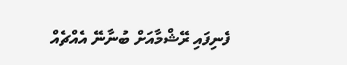ފެނިފައި ރޭޝްމާއަށް ބުނާނޭ އެއްޗެއް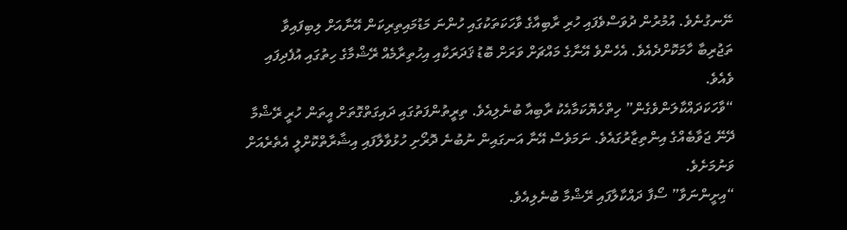ނޭނގުނެވެ. އުމުރުން ދުވަސްވެފައި ހުރި ރާބިއާގެ ވާހަކަތަކުގައި ހުންނަ މަޑުމައިތިރިކަން އޭނާއަށް ލިބިފައިވާ ތަޖުރިބާ ހާމަކޮށްދެއެވެ. އެހެންވެ އޭނާގެ މައްޗަށް ވަރަށް ބޮޑު ޤަދަރަކާއި އިހުތިރާމެއް ރޭޝްމާގެ ހިތުގައި އުފެދިފައި ވެއެވެ.
“ވާހަކަދައްކާލަންވެގެން” ހިތްހެޔޮކަމާއެކު ރާބިއާ ބުނެލިއެވެ. ތިރީތުންފަތުގައި ދައިގަތްގޮތަށް އީތަން ހުރީ ރޭޝްމާ ދޭނޭ ޖަވާބެއްގެ އިންތިޒާރުގައެވެ. ނަމަވެސް އޭނާ އަނގައިން ނުބުނެ ދޮރޯށި ހުޅުވާލާފައި އިޝާރާތްކޮށްލީ އެތެރެއަށް ވަނުމަށެވެ.
“އިށީންނަވާ” ސޯފާ ދައްކާލާފައި ރޭޝްމާ ބުނެލިއެވެ.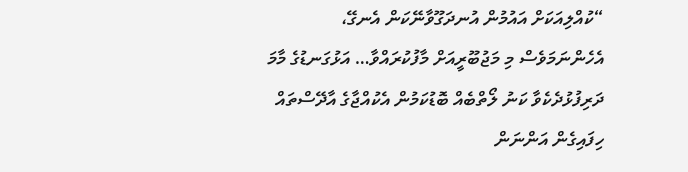“ކުއްލިއަކަށް އައުމުން އުނދަގޫވާނޭކަން އެނގޭ، އެހެންނަމަވެސް މި މަޖުބޫރީއަށް މާފުކުރައްވާ… އަޅުގަނޑުގެ މާމަ ދަރިފުޅުދެކެވާ ކަނު ލޯތްބެއް ބޮޑުކަމުން އެކުއްޖާގެ އާދޭސްތައް ހިފައިގެން އަންނަން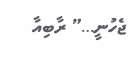ޖެހުނީ…” ރާބިއާ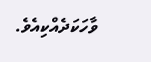ވާހަކަދެއްކިއެވެ.